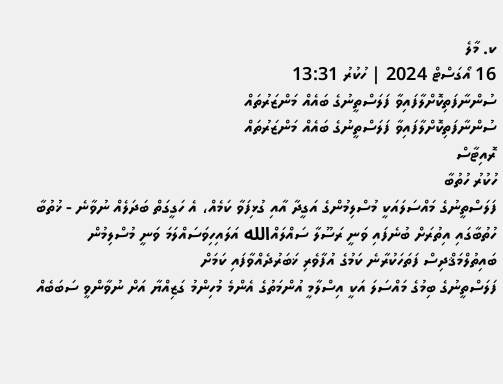ކ. މާލެ
16 އޯގަސްޓް 2024 | ހުކުރު 13:31
ސުންނާފަތިކޮށްލާފައިވާ ފަލަސްތީނުގެ ބައެއް މަންޒަރުތައް
ސުންނާފަތިކޮށްލާފައިވާ ފަލަސްތީނުގެ ބައެއް މަންޒަރުތައް
ރޮއިޓާސް
ހުކުރު ހުތުބާ
ފަލަސްތީނުގެ މައްސަލައަކީ މުސްލިމުންގެ އަގީދާ އާއި ގުޅިފަވާ ކަމެއް، އެ ހަގީގަތް ބަދަލެއް ނުވާނެ - ޚުތުބާ
ހުތުބާގައި އިތުރަށް ބުނެފައި ވަނީ ރަސޫލާ ސައްލައްالله އަލައިހިވަސައްލަމަ ވަނީ މުސްލިމުން ބައިތުލްމަޤްދިސް ފަތަހަކުރާނެ ކަމުގެ އުފާވެރި ޚަބަރުދެއްވާފައި ކަމަށް
ފަލަސްތީނުގެ ބިމުގެ މައްސަލަ އަކީ އިސްލާމީ އުންމަތުގެ އެންމެ މުހިންމު ގަޒިއްޔާ އަށް ނުވާންވީ ސަބަބެއް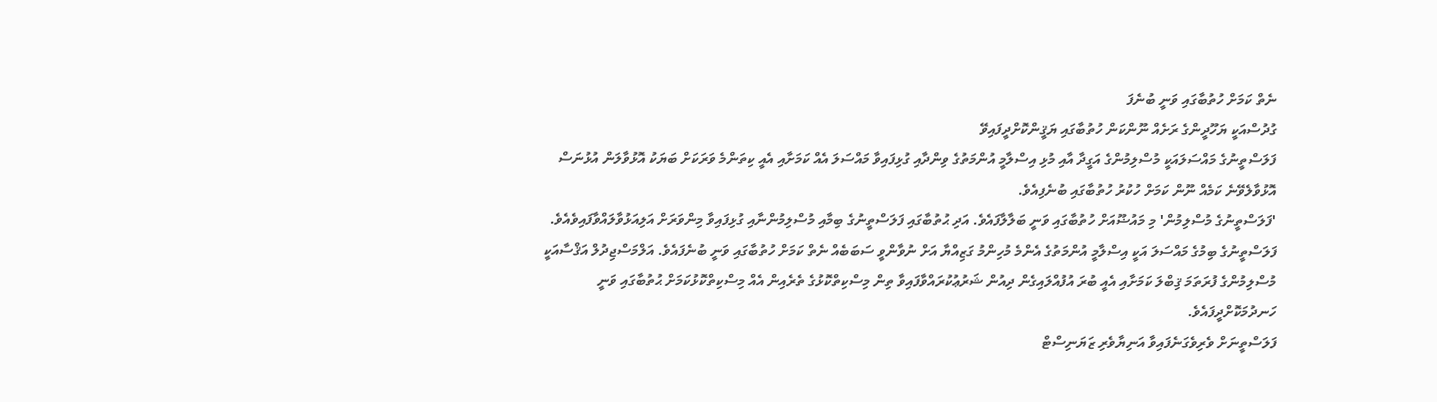ނެތް ކަމަށް ހުތުބާގައި ވަނީ ބުނެފަ
ގުދުސްއަކީ ޔަހޫދީންގެ ރަށެއް ނޫންކަން ހުތުބާގައި ޔަޤީންކޮށްދީފައިވޭ
ފަލަސްތީނުގެ މައްސަލައަކީ މުސްލިމުންގެ އަގީދާ އާއި މުޅި އިސްލާމީ އުންމަތުގެ ވިންދާއި ގުޅިފައިވާ މައްސަލަ އެއް ކަމަށާއި އެއީ ކިތަންމެ ވަރަކަށް ބަޔަކު އޮޅުވާލަން އުޅުނަސް އޮޅުވާލެވޭނެ ކަމެއް ނޫން ކަމަށް ހުކުރު ހުތުބާގައި ބުނެފިއެވެ.
'ފަލަސްތީނުގެ މުސްލިމުން' މި މައުޟޫއަށް ހުތުބާގައި ވަނީ ބަލާލާފައެވެ. އަދި ޙުތުބާގައި ފަލަސްތީނުގެ ބިމާއި މުސްލިމުންނާއި ގުޅިފައިވާ މިންވަރަށް އަލިއަޅުވާލައްވާފައިވެއެވެ. ފަލަސްތީނުގެ ބިމުގެ މައްސަލަ އަކީ އިސްލާމީ އުންމަތުގެ އެންމެ މުހިންމު ގަޒިއްޔާ އަށް ނުވާންވީ ސަބަބެއް ނެތް ކަމަށް ހުތުބާގައި ވަނީ ބުނެފައެވެ. އަލްމަސްޖިދުލް އަޤްސާއަކީ މުސްލިމުންގެ ފުރަތަމަ ޤިބްލަ ކަމަށާއި އެއީ ބުރަ އުފުއްލައިގެން ދިއުން ޝަރުޢުކުރައްވާފައިވާ ތިން މިސްކިތްކޮޅުގެ ތެރެއިން އެއް މިސްކިތްކޮޅުކަމަށް ޙުތުބާގައި ވަނީ ހަނދުމަކޮށްދީފައެވެ.
ފަލަސްތީނަށް ވެރިވެގަނެފައިވާ އަނިޔާވެރި ޒަޔަނިސްޓް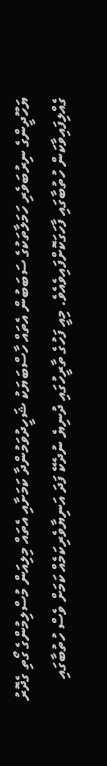ޔަހޫދީންގެ ނިރުބަވެރި ހަމަލާތަކުގެ ސަބަބުން އެތައް ހާސްބަޔަކު ޝަހީދުވަމުންދާ ކަމަށާއި އެތައް މިލިއަން މުސްލިމުންގެ ގޯތި ގެދޮރު ގެއްލިފައިވާކަން ހުތުބާގައި ފާހަގަކޮށްފައިވެއެވެ. މިއީ ފަހުގެ ތާރީހުގައި ދުނިޔެ ނުދެކޭ ފަދަ އަނިޔާވެރިކަމެއް ކަމަށް ވެސް ހުތުބާގައި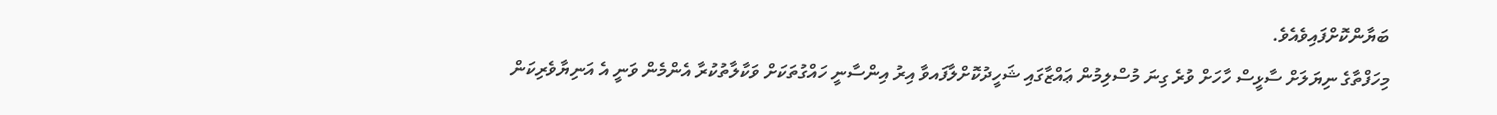ބަޔާންކޮށްފައިވެއެވެ.
މިހަފްތާގެ ނިޔަލަށް ސާޅީސް ހާހަށް ވުރެ ގިނަ މުސްލިމުން ޢައްޒާގައި ޝަހީދުކޮށްލާފައވާ އިރު އިންސާނީ ހައްގުތަކަށް ވަކާލާތުކުރާ އެންމެން ވަނީ އެ އަނިޔާވެރިކަން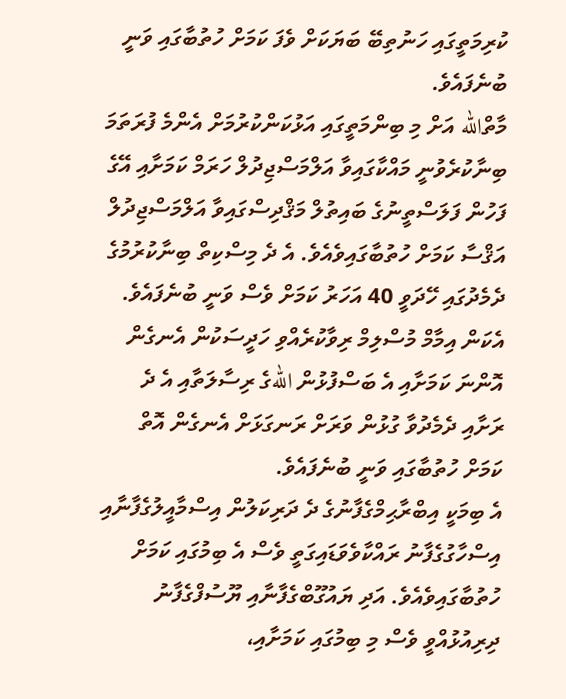ކުރިމަތީގައި ހަނުތިބޭ ބަޔަކަށް ވެފަ ކަމަށް ހުތުބާގައި ވަނީ ބުނެފައެވެ.
މާތްالله އަށް މި ބިންމަތީގައި އަޅުކަންކުރުމަށް އެންމެ ފުރަތަމަ ބިނާކުރެވުނީ މައްކާގައިވާ އަލްމަސްޖިދުލް ހަރަމް ކަމަށާއި އޭގެ ފަހުން ފަލަސްތީނުގެ ބައިތުލް މަޤްދިސްގައިވާ އަލްމަސްޖިދުލް އަޤްސާ ކަމަށް ހުތުބާގައިވެއެވެ. އެ ދެ މިސްކިތް ބިނާކުރުމުގެ ދެމެދުގައި ހޭދަވީ 40 އަހަރު ކަމަށް ވެސް ވަނީ ބުނެފައެވެ. އެކަން އިމާމް މުސްލިމް ރިވާކުރެއްވި ހަދީސަކުން އެނގެން އޮންނަ ކަމަށާއި އެ ބަސްފުޅުން اللهގެ ރިސާލަތާއި އެ ދެ ރަށާއި ދެމެދުވާ ގުޅުން ވަރަށް ރަނގަޅަށް އެނގެން އޮތް ކަމަށް ހުތުބާގައި ވަނީ ބުނެފައެވެ.
އެ ބިމަކީ އިބްރާޙިމްގެފާނުގެ ދެ ދަރިކަލުން އިސްމާއީލުގެފާނާއި އިސްހާގުގެފާނު ރައްކާވެވަޑައިގަތީ ވެސް އެ ބިމުގައި ކަމަށް ހުތުބާގައިވެއެވެ. އަދި ޔައުގޫބްގެފާނާއި ޔޫސުފްގެފާނު ދިރިއުޅުއްވީ ވެސް މި ބިމުގައި ކަމަށާއި،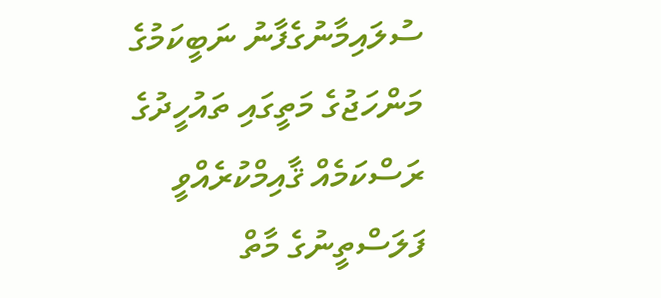ސުލައިމާނުގެފާނު ނަބީކަމުގެ މަންހަޖުގެ މަތީގައި ތައުހީދުގެ ރަސްކަމެއް ޤާއިމްކުރެއްވީ ފަލަސްތީނުގެ މާތް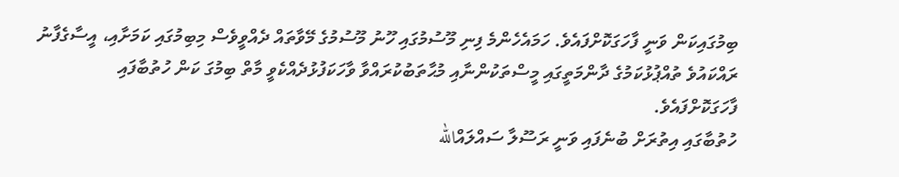ބިމުގައިކަން ވަނީ ފާހަގަކޮށްފައެވެ. ހަމައެހެންމެ ފިނި މޫސުމުގައި ހޫނު މޫސުމުގެ މޭވާތައް ދެއްވީވެސް މިބިމުގައި ކަމަށާއި، އީސާގެފާނު ރައްކައުވެ ތުއްޕުޅުކަމުގެ ދާންމަތީގައި މީސްތަކުންނާއި މުޙާތަބުކުރައްވާ ވާހަކަފުޅުދެއްކެވީ މާތް ބިމުގަ ކަން ހުތުބާފައި ފާހަގަކޮށްފައެވެ.
ހުތުބާގައި އިތުރަށް ބުނެފައި ވަނީ ރަސޫލާ ސައްލައްالله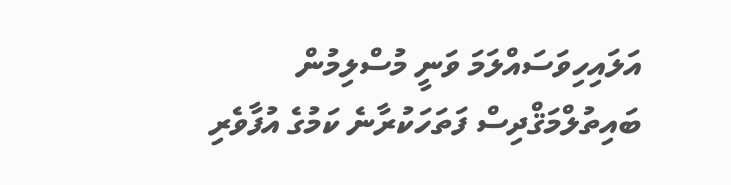އަލައިހިވަސައްލަމަ ވަނީ މުސްލިމުން ބައިތުލްމަޤްދިސް ފަތަހަކުރާނެ ކަމުގެ އުފާވެރި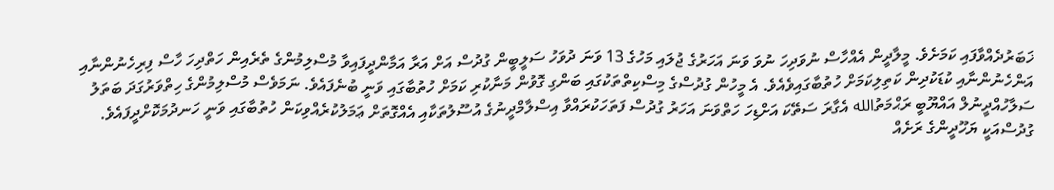ޚަބަރުދެއްވާފައި ކަމަށެވެ. މީލާދީން އެއްހާސް ނުވަދިހަ ނުވަ ވަނަ އަހަރުގެ ޖުލައި މަހުގެ 13 ވަނަ ދުވަހު ސަލީބީން ގުދުސް އަށް އަރާ އަމާންދީފައިވާ މުސްލިމުންގެ ތެރެއިން ހަތްދިހަ ހާސް ފިރިހެނުންނާއި އަންހެނުންނާއި ކުޑަކުދިން ކަތިލިކަމަށް ހުތުބާގައިވެއެވެ. އެ މީހުން ގުދުސްގެ މިސްކިތްތަކުގައި ބަންގި ގޮވުން މަނާކުރި ކަމަށް ހުތުބާގައި ވަނީ ބުނެފައެވެ. ނަމަވެސް މުސްލިމުންގެ ހިތްވަރުގަދަ ބަތަލު ސަލާހުއްދީނުލް އައްޔޫބީ ރަޙްމަތުالله އެގާރަ ސަތޭކަ އަށްޑިހަ ހަތްވަނަ އަހަރު ގުދުސް ފަތަހަކުރައްވާ އިސްލާމްދީނުގެ އުސޫލުތަކާއި އެއްގޮތަށް ޢަމަލުކުރެއްވިކަން ހުތުބާގައި ވަނީ ހަނދުމަކޮށްދީފައެވެ.
ގުދުސްއަކީ ޔަހޫދީންގެ ރަށެއް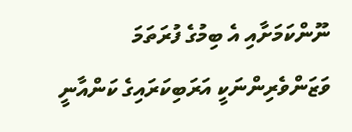ނޫންކަމަށާއި އެ ބިމުގެ ފުރަތަމަ ވަޒަންވެރިންނަކީ އަރަބިކަރައިގެ ކަންއާނީ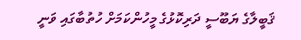ޤަބީލާގެ ޔަބޫސީ ދަރިކޮޅުގެ މީހުންކަމަށް ހުތުބާގައި ވަނީ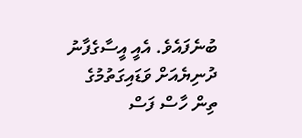ބުނެފައެވެ. އެއީ އީސާގެފާނު ދުނިޔެއަށް ވަޑައިގަތުމުގެ ތިން ހާސް ފަސް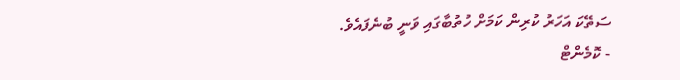ސަތޭކަ އަހަރު ކުރިން ކަމަށް ހުތުބާގައި ވަނީ ބުނެފައެވެ.
- ކޮމެންޓް